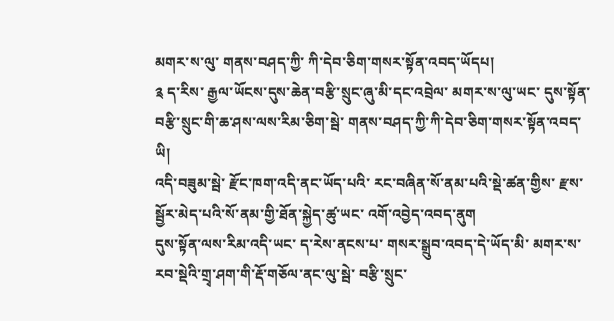མགར་ས་ལུ་ གནས་བཤད་ཀྱི་ ཀི་དེབ་ཅིག་གསར་སྟོན་འབད་ཡོདཔ།
༉ ད་རིས་ རྒྱལ་ཡོངས་དུས་ཆེན་བརྩི་སྲུང་ཞུ་མི་དང་འབྲེལ་ མགར་ས་ལུ་ཡང་ དུས་སྟོན་བརྩི་སྲུང་གི་ཆ་ཤས་ལས་རིམ་ཅིག་སྦེ་ གནས་བཤད་ཀྱི་ཀི་དེབ་ཅིག་གསར་སྟོན་འབད་ཡི།
འདི་བཟུམ་སྦེ་ རྫོང་ཁག་འདི་ནང་ཡོད་པའི་ རང་བཞིན་སོ་ནམ་པའི་སྡེ་ཚན་གྱིས་ རྫས་སྦྱོར་མེད་པའི་སོ་ནམ་གྱི་ཐོན་སྐྱེད་ཚུ་ཡང་ འགོ་འབྱེད་འབད་ནུག
དུས་སྟོན་ལས་རིམ་འདི་ཡང་ ད་རེས་ནངས་པ་ གསར་སྒྲུབ་འབད་དེ་ཡོད་མི་ མགར་ས་རབ་སྡེའི་གྲྭ་ཤག་གི་རྡོ་གཅོལ་ནང་ལུ་སྦེ་ བརྩི་སྲུང་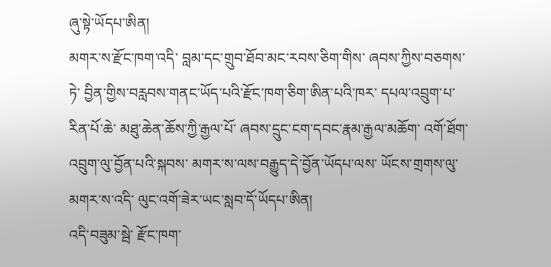ཞུ་སྟེ་ཡོདཔ་ཨིན།
མགར་ས་རྫོང་ཁག་འདི་ བླམ་དང་གྲུབ་ཐོབ་མང་རབས་ཅིག་གིས་ ཞབས་ཀྱིས་བཅགས་ཏེ་ བྱིན་གྱིས་བརླབས་གནང་ཡོད་པའི་རྫོང་ཁག་ཅིག་ཨིན་པའི་ཁར་ དཔལ་འབྲུག་པ་རིན་པོ་ཆེ་ མཐུ་ཆེན་ཆོས་ཀྱི་རྒྱལ་པོ་ ཞབས་དྲུང་ངག་དབང་རྣམ་རྒྱལ་མཆོག་ འགོ་ཐོག་ འབྲུག་ལུ་བྱོན་པའི་སྐབས་ མགར་ས་ལས་བརྒྱུད་དེ་བྱོན་ཡོདཔ་ལས་ ཡོངས་གྲགས་ལུ་ མགར་ས་འདི་ ལུང་འགོ་ཟེར་ཡང་སླབ་དོ་ཡོདཔ་ཨིན།
འདི་བཟུམ་སྦེ་ རྫོང་ཁག་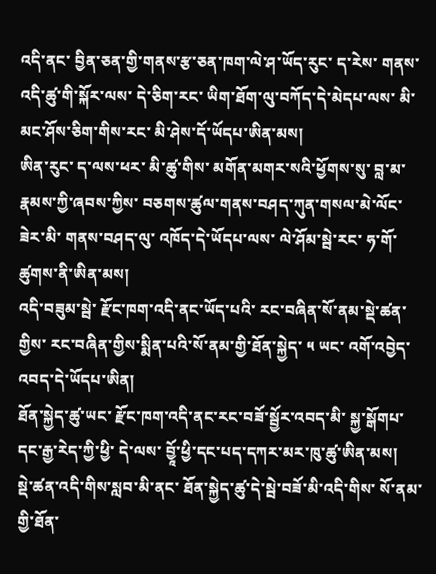འདི་ནང་ བྱིན་ཅན་གྱི་གནས་རྩ་ཅན་ཁག་ལེ་ཤ་ཡོད་རུང་ ད་རེས་ གནས་འདི་ཚུ་གི་སྐོར་ལས་ དེ་ཅིག་རང་ ཡིག་ཐོག་ལུ་བཀོད་དེ་མེདཔ་ལས་ མི་མང་ཤོས་ཅིག་གིས་རང་ མི་ཤེས་དོ་ཡོདཔ་ཨིན་མས།
ཨིན་རུང་ ད་ལས་ཕར་ མི་ཚུ་གིས་ མགོན་མགར་སའི་ཕྱོགས་སུ་ བླ་མ་རྣམས་ཀྱི་ཞབས་ཀྱིས་ བཅགས་ཚུལ་གནས་བཤད་ཀུན་གསལ་མེ་ལོང་ཟེར་མི་ གནས་བཤད་ལུ་ འཁོད་དེ་ཡོདཔ་ལས་ ལེ་ཤོམ་སྦེ་རང་ ཧ་གོ་ཚུགས་ནི་ཨིན་མས།
འདི་བཟུམ་སྦེ་ རྫོང་ཁག་འདི་ནང་ཡོད་པའི་ རང་བཞིན་སོ་ནམ་སྡེ་ཚན་གྱིས་ རང་བཞིན་གྱིས་སྨིན་པའི་སོ་ནམ་གྱི་ཐོན་སྐྱེད་ ༥ ཡང་ འགོ་འབྱེད་འབད་དེ་ཡོདཔ་ཨིན།
ཐོན་སྐྱེད་ཚུ་ཡང་ རྫོང་ཁག་འདི་ནང་རང་བཟོ་སྦྱོར་འབད་མི་ སྐྱ་སྒོགཔ་དང་རྒྱ་རེད་ཀྱི་ཕྱི་ དེ་ལས་ བྱཱོ་ཕྱི་དང་པད་དཀར་མར་ཁུ་ཚུ་ཨིན་མས།
སྡེ་ཚན་འདི་གིས་སླབ་མི་ནང་ ཐོན་སྐྱེད་ཚུ་དེ་སྦེ་བཟོ་མི་འདི་གིས་ སོ་ནམ་གྱི་ཐོན་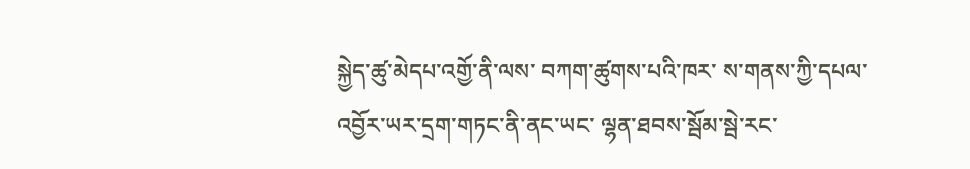སྐྱེད་ཚུ་མེདཔ་འགྱོ་ནི་ལས་ བཀག་ཚུགས་པའི་ཁར་ ས་གནས་ཀྱི་དཔལ་འབྱོར་ཡར་དྲག་གཏང་ནི་ནང་ཡང་ ལྷན་ཐབས་སྦོམ་སྦེ་རང་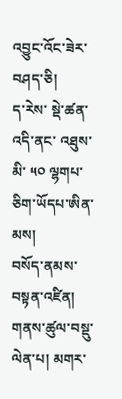འབྱུང་འོང་ཟེར་བཤད་ཅི།
ད་རེས་ སྡེ་ཚན་འདི་ནང་ འཐུས་མི་ ༥༠ ལྷགཔ་ཅིག་ཡོདཔ་ཨིན་མས།
བསོད་ནམས་བསྟན་འཛིན། གནས་ཚུལ་བསྡུ་ལེན་པ། མགར་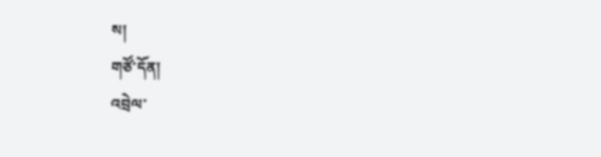ས།
གཙོ་དོན།
འབྲེལ་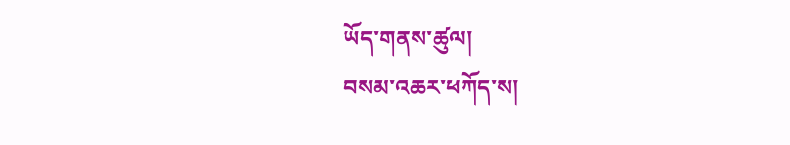ཡོད་གནས་ཚུལ།
བསམ་འཆར་ཕཀོད་ས།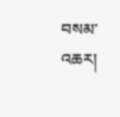བསམ་འཆར།